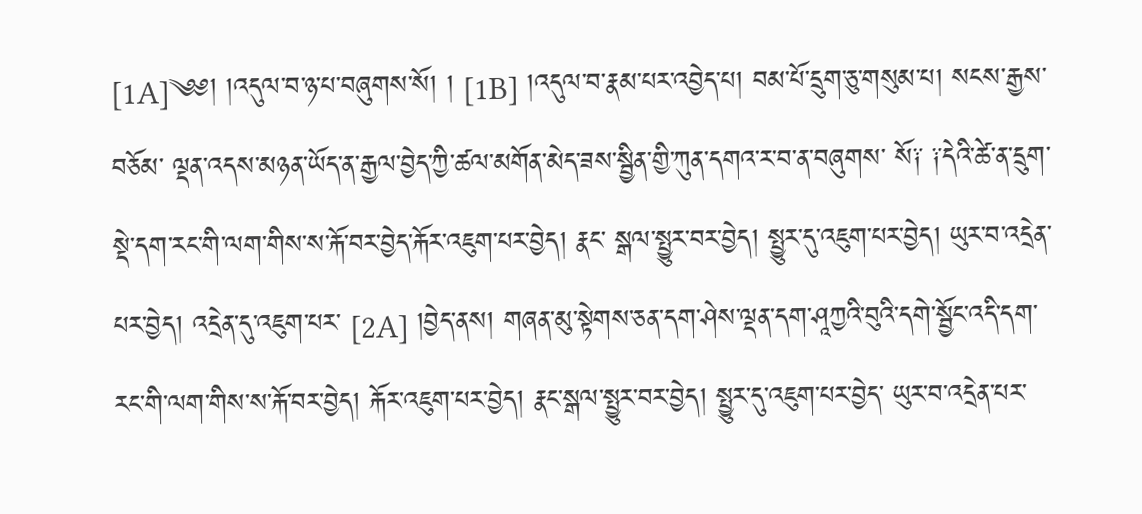[1A]༄༅། །འདུལ་བ་ཉ་པ་བཞུགས་སོ། ། [1B] །འདུལ་བ་རྣམ་པར་འབྱེད་པ། བམ་པོ་དྲུག་ཅུ་གསུམ་པ། སངས་རྒྱས་བཅོམ་ ལྡན་འདས་མཉན་ཡོད་ན་རྒྱལ་བྱེད་ཀྱི་ཚལ་མགོན་མེད་ཟས་སྦྱིན་གྱི་ཀུན་དགའ་ར་བ་ན་བཞུགས་ སོ༑ ༑དེའི་ཚེ་ན་དྲུག་སྡེ་དག་རང་གི་ལག་གིས་ས་རྐོ་བར་བྱེད་རྐོར་འཇུག་པར་བྱེད། རྣང་ སྒལ་སྤྱུར་བར་བྱེད། སྤྱུར་དུ་འཇུག་པར་བྱེད། ཡུར་བ་འདྲེན་པར་བྱེད། འདྲེན་དུ་འཇུག་པར་ [2A] །བྱེད་ནས། གཞན་མུ་སྟེགས་ཅན་དག་ཤེས་ལྡན་དག་ཤཱཀྱའི་བུའི་དགེ་སྦྱོང་འདི་དག་ རང་གི་ལག་གིས་ས་རྐོ་བར་བྱེད། རྐོར་འཇུག་པར་བྱེད། རྣང་སྒལ་སྤྱུར་བར་བྱེད། སྤྱུར་དུ་འཇུག་པར་བྱེད་ ཡུར་བ་འདྲེན་པར་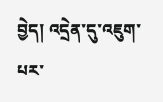བྱེད། འདྲེན་དུ་འཇུག་པར་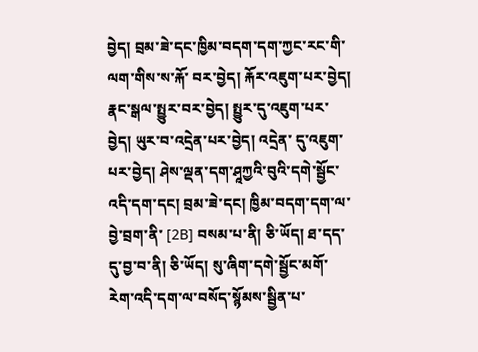བྱེད། བྲམ་ཟེ་དང་ཁྱིམ་བདག་དག་ཀྱང་རང་གི་ལག་གིས་ས་རྐོ་ བར་བྱེད། རྐོར་འཇུག་པར་བྱེད། རྣང་སྒལ་སྤྱུར་བར་བྱེད། སྤྱུར་དུ་འཇུག་པར་བྱེད། ཡུར་བ་འདྲེན་པར་བྱེད། འདྲེན་ དུ་འཇུག་པར་བྱེད། ཤེས་ལྡན་དག་ཤཱཀྱའི་བུའི་དགེ་སྦྱོང་འདི་དག་དང། བྲམ་ཟེ་དང། ཁྱིམ་བདག་དག་ལ་བྱེ་བྲག་ནི་ [2B] བསམ་པ་ནི། ཅི་ཡོད། ཐ་དད་དུ་བྱ་བ་ནི། ཅི་ཡོད། སུ་ཞིག་དགེ་སྦྱོང་མགོ་རེག་འདི་དག་ལ་བསོད་སྙོམས་སྦྱིན་པ་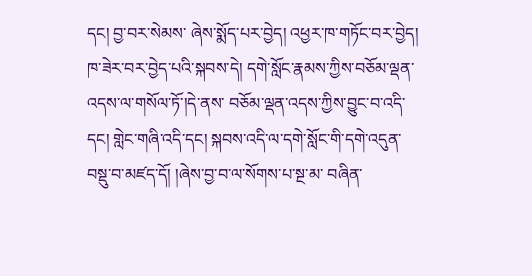དང། བྱ་བར་སེམས་ ཞེས་སྨོད་པར་བྱེད། འཕྱར་ཁ་གཏོང་བར་བྱེད། ཁ་ཟེར་བར་བྱེད་པའི་སྐབས་དེ། དགེ་སློང་རྣམས་ཀྱིས་བཅོམ་ལྡན་འདས་ལ་གསོལ་ཏོ་།དེ་ནས་ བཅོམ་ལྡན་འདས་ཀྱིས་བྱུང་བ་འདི་དང། གླེང་གཞི་འདི་དང། སྐབས་འདི་ལ་དགེ་སློང་གི་དགེ་འདུན་བསྡུ་བ་མཛད་དོ། །ཞེས་བྱ་བ་ལ་སོགས་པ་སྔ་མ་ བཞིན་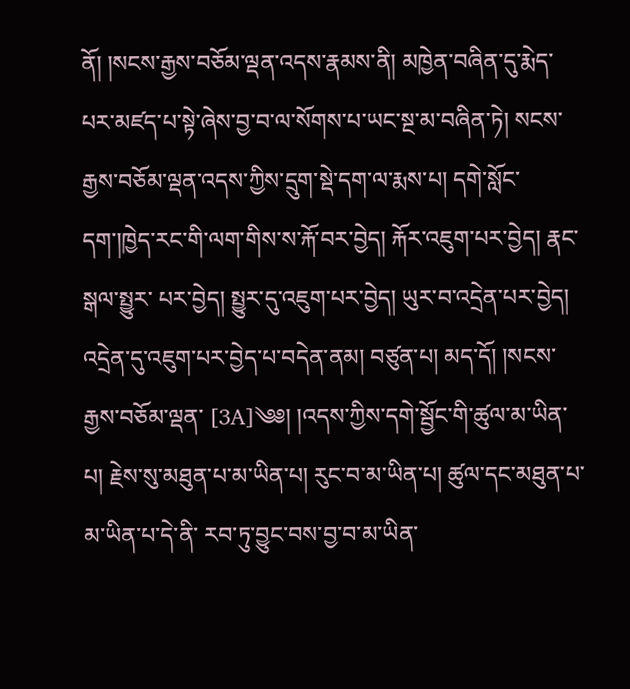ནོ། །སངས་རྒྱས་བཅོམ་ལྡན་འདས་རྣམས་ནི། མཁྱེན་བཞིན་དུ་རྨེད་པར་མཛད་པ་སྟེ་ཞེས་བྱ་བ་ལ་སོགས་པ་ཡང་སྔ་མ་བཞིན་ཏེ། སངས་ རྒྱས་བཅོམ་ལྡན་འདས་ཀྱིས་དྲུག་སྡེ་དག་ལ་རྨས་པ། དགེ་སློང་དག་།ཁྱེད་རང་གི་ལག་གིས་ས་རྐོ་བར་བྱེད། རྐོར་འཇུག་པར་བྱེད། རྣང་སྒལ་སྤྱུར་ པར་བྱེད། སྤྱུར་དུ་འཇུག་པར་བྱེད། ཡུར་བ་འདྲེན་པར་བྱེད། འདྲེན་དུ་འཇུག་པར་བྱེད་པ་བདེན་ནམ། བཙུན་པ། མད་དོ། །སངས་རྒྱས་བཅོམ་ལྡན་ [3A]༄༅། །འདས་ཀྱིས་དགེ་སྦྱོང་གི་ཚུལ་མ་ཡིན་པ། རྗེས་སུ་མཐུན་པ་མ་ཡིན་པ། རུང་བ་མ་ཡིན་པ། ཚུལ་དང་མཐུན་པ་མ་ཡིན་པ་དེ་ནི་ རབ་ཏུ་བྱུང་བས་བྱ་བ་མ་ཡིན་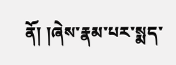ནོ། །ཞེས་རྣམ་པར་སྨད་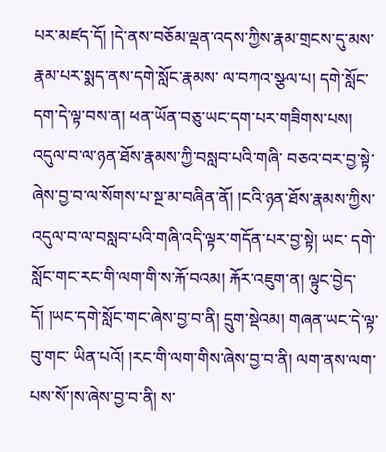པར་མཛད་དོ། །དེ་ནས་བཅོམ་ལྡན་འདས་ཀྱིས་རྣམ་གྲངས་དུ་མས་རྣམ་པར་སྨད་ནས་དགེ་སློང་རྣམས་ ལ་བཀའ་སྩལ་པ། དགེ་སློང་དག་དེ་ལྟ་བས་ན། ཕན་ཡོན་བཅུ་ཡང་དག་པར་གཟིགས་པས། འདུལ་བ་ལ་ཉན་ཐོས་རྣམས་ཀྱི་བསླབ་པའི་གཞི་ བཅའ་བར་བྱ་སྟེ་ཞེས་བྱ་བ་ལ་སོགས་པ་སྔ་མ་བཞིན་ནོ། །ངའི་ཉན་ཐོས་རྣམས་ཀྱིས་འདུལ་བ་ལ་བསླབ་པའི་གཞི་འདི་ལྟར་གདོན་པར་བྱ་སྟེ། ཡང་ དགེ་སློང་གང་རང་གི་ལག་གི་ས་རྐོ་བའམ། རྐོར་འཇུག་ན། ལྟུང་བྱེད་དོ། །ཡང་དགེ་སློང་གང་ཞེས་བྱ་བ་ནི། དྲུག་སྡེའམ། གཞན་ཡང་དེ་ལྟ་བུ་གང་ ཡིན་པའོ། །རང་གི་ལག་གིས་ཞེས་བྱ་བ་ནི། ལག་ནས་ལག་པས་སོ་།ས་ཞེས་བྱ་བ་ནི། ས་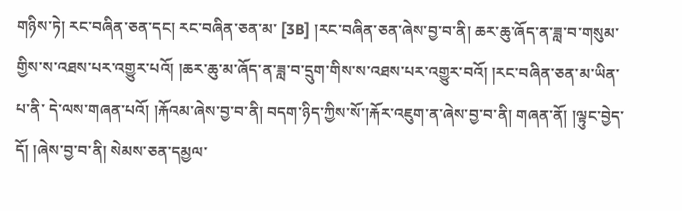གཉིས་ཏེ། རང་བཞིན་ཅན་དང། རང་བཞིན་ཅན་མ་ [3B] །རང་བཞིན་ཅན་ཞེས་བྱ་བ་ནི། ཆར་ཆུ་ཞོད་ན་ཟླ་བ་གསུམ་གྱིས་ས་འཐས་པར་འགྱུར་པའོ། །ཆར་ཆུ་མ་ཞོད་ན་ཟླ་བ་དྲུག་གིས་ས་འཐས་པར་འགྱུར་བའོ། །རང་བཞིན་ཅན་མ་ཡིན་པ་ནི་ དེ་ལས་གཞན་པའོ། །རྐོའམ་ཞེས་བྱ་བ་ནི། བདག་ཉིད་ཀྱིས་སོ་།རྐོར་འཇུག་ན་ཞེས་བྱ་བ་ནི། གཞན་ནོ། །ལྟུང་བྱེད་དོ། །ཞེས་བྱ་བ་ནི། སེམས་ཅན་དམྱལ་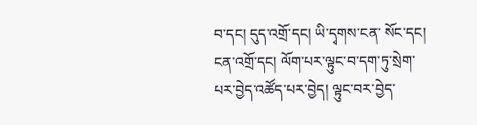བ་དང། དུད་འགྲོ་དང། ཡི་དྭགས་ངན་ སོང་དང། ངན་འགྲོ་དང། ལོག་པར་ལྟུང་བ་དག་ཏུ་སྲེག་པར་བྱེད་འཚོད་པར་བྱེད། ལྟུང་བར་བྱེད་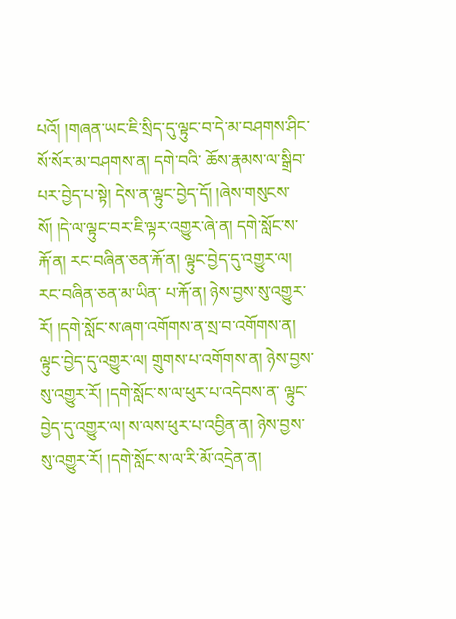པའོ། །གཞན་ཡང་ཇི་སྲིད་དུ་ལྟུང་བ་དེ་མ་བཤགས་ཤིང་སོ་སོར་མ་བཤགས་ན། དགེ་བའི་ ཆོས་རྣམས་ལ་སྒྲིབ་པར་བྱེད་པ་སྟེ། དེས་ན་ལྟུང་བྱེད་དོ། །ཞེས་གསུངས་སོ། །དེ་ལ་ལྟུང་བར་ཇི་ལྟར་འགྱུར་ཞེ་ན། དགེ་སློང་ས་རྐོ་ན། རང་བཞིན་ཅན་རྐོ་ན། ལྟུང་བྱེད་དུ་འགྱུར་ལ། རང་བཞིན་ཅན་མ་ཡིན་ པ་རྐོ་ན། ཉེས་བྱས་སུ་འགྱུར་རོ། །དགེ་སློང་ས་ཞག་འགོགས་ན་སྲ་བ་འགོགས་ན། ལྟུང་བྱེད་དུ་འགྱུར་ལ། གྲུགས་པ་འགོགས་ན། ཉེས་བྱས་སུ་འགྱུར་རོ། །དགེ་སློང་ས་ལ་ཕུར་པ་འདེབས་ན་ ལྟུང་བྱེད་དུ་འགྱུར་ལ། ས་ལས་ཕུར་པ་འབྱིན་ན། ཉེས་བྱས་སུ་འགྱུར་རོ། །དགེ་སློང་ས་ལ་རི་མོ་འདྲེན་ན།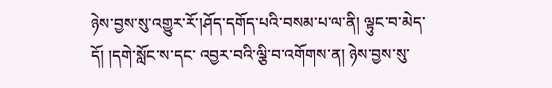ཉེས་བྱས་སུ་འགྱུར་རོ་།ཤོད་དགོད་པའི་བསམ་པ་ལ་ནི། ལྟུང་བ་མེད་དོ། །དགེ་སློང་ས་དང་ འབྱར་བའི་ལྕི་བ་འགོགས་ན། ཉེས་བྱས་སུ་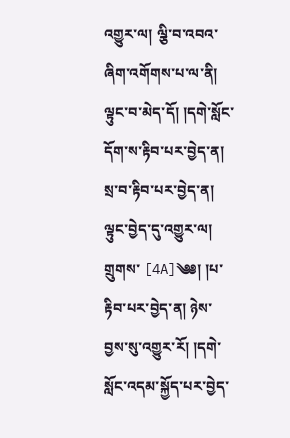འགྱུར་ལ། ལྕི་བ་འབའ་ཞིག་འགོགས་པ་ལ་ནི། ལྟུང་བ་མེད་དོ། །དགེ་སློང་དོག་ས་རྟིབ་པར་བྱེད་ན། སྲ་བ་རྟིབ་པར་བྱེད་ན། ལྟུང་བྱེད་དུ་འགྱུར་ལ། གྲུགས་ [4A]༄༅། །པ་རྟིབ་པར་བྱེད་ན། ཉེས་བྱས་སུ་འགྱུར་རོ། །དགེ་སློང་འདམ་སྐྱོད་པར་བྱེད་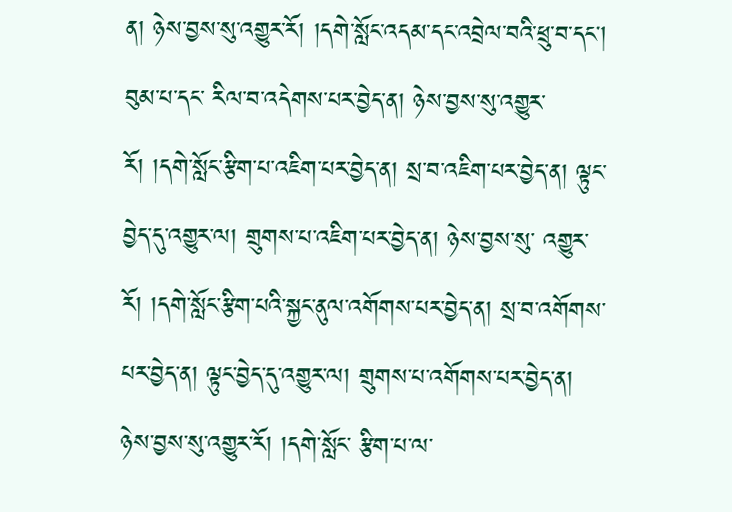ན། ཉེས་བྱས་སུ་འགྱུར་རོ། །དགེ་སློང་འདམ་དང་འབྲེལ་བའི་ཕྲུ་བ་དང། བུམ་པ་དང་ རིལ་བ་འདེགས་པར་བྱེད་ན། ཉེས་བྱས་སུ་འགྱུར་རོ། །དགེ་སློང་རྩིག་པ་འཇིག་པར་བྱེད་ན། སྲ་བ་འཇིག་པར་བྱེད་ན། ལྟུང་བྱེད་དུ་འགྱུར་ལ། གྲུགས་པ་འཇིག་པར་བྱེད་ན། ཉེས་བྱས་སུ་ འགྱུར་རོ། །དགེ་སློང་རྩིག་པའི་སྐྱང་ནུལ་འགོགས་པར་བྱེད་ན། སྲ་བ་འགོགས་པར་བྱེད་ན། ལྟུང་བྱེད་དུ་འགྱུར་ལ། གྲུགས་པ་འགོགས་པར་བྱེད་ན། ཉེས་བྱས་སུ་འགྱུར་རོ། །དགེ་སློང་ རྩིག་པ་ལ་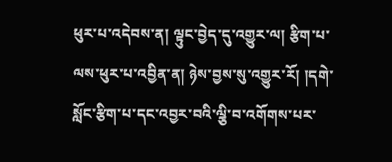ཕུར་པ་འདེབས་ན། ལྟུང་བྱེད་དུ་འགྱུར་ལ། རྩིག་པ་ལས་ཕུར་པ་འབྱིན་ན། ཉེས་བྱས་སུ་འགྱུར་རོ། །དགེ་སློང་རྩིག་པ་དང་འབྱར་བའི་ལྕི་བ་འགོགས་པར་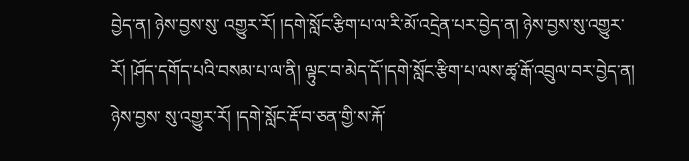བྱེད་ན། ཉེས་བྱས་སུ་ འགྱུར་རོ། །དགེ་སློང་རྩིག་པ་ལ་རི་མོ་འདྲེན་པར་བྱེད་ན། ཉེས་བྱས་སུ་འགྱུར་རོ། །ཤོད་དགོད་པའི་བསམ་པ་ལ་ནི། ལྟུང་བ་མེད་དོ་།དགེ་སློང་རྩིག་པ་ལས་ཚྭ་རྒོ་འབྲུལ་བར་བྱེད་ན། ཉེས་བྱས་ སུ་འགྱུར་རོ། །དགེ་སློང་རྡོ་བ་ཅན་གྱི་ས་རྐོ་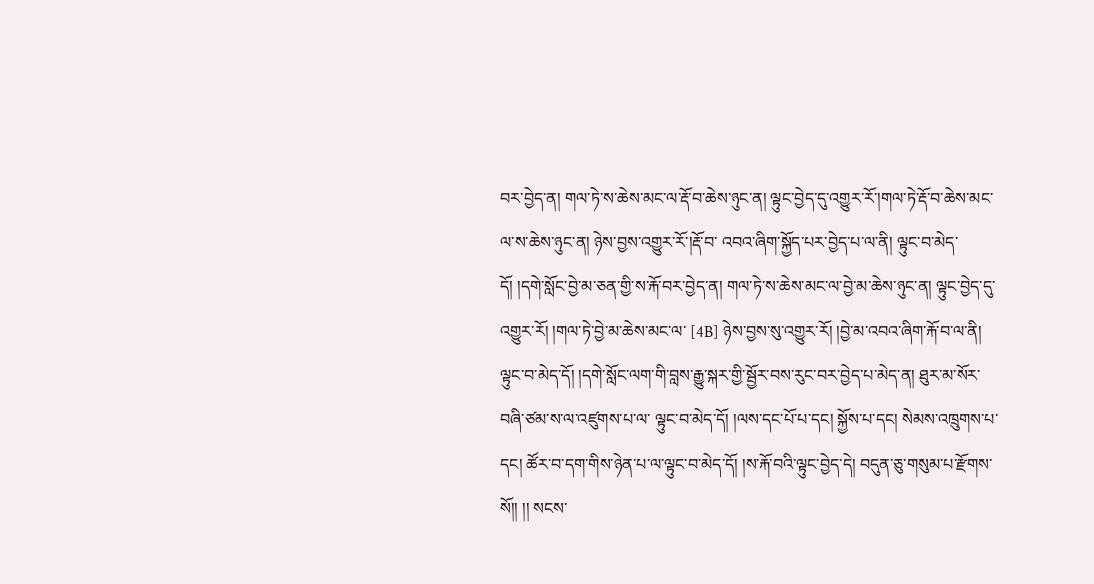བར་བྱེད་ན། གལ་ཏེ་ས་ཆེས་མང་ལ་རྡོ་བ་ཆེས་ཉུང་ན། ལྟུང་བྱེད་དུ་འགྱུར་རོ་།གལ་ཏེ་རྡོ་བ་ཆེས་མང་ལ་ས་ཆེས་ཉུང་ན། ཉེས་བྱས་འགྱུར་རོ་།རྡོ་བ་ འབའ་ཞིག་སྐྱོད་པར་བྱེད་པ་ལ་ནི། ལྟུང་བ་མེད་དོ། །དགེ་སློང་བྱེ་མ་ཅན་གྱི་ས་རྐོ་བར་བྱེད་ན། གལ་ཏེ་ས་ཆེས་མང་ལ་བྱེ་མ་ཆེས་ཉུང་ན། ལྟུང་བྱེད་དུ་འགྱུར་རོ། །གལ་ཏེ་བྱེ་མ་ཆེས་མང་ལ་ [4B] ཉེས་བྱས་སུ་འགྱུར་རོ། །བྱེ་མ་འབའ་ཞིག་རྐོ་བ་ལ་ནི། ལྟུང་བ་མེད་དོ། །དགེ་སློང་ལག་གི་བླས་རྒྱུ་སྐར་གྱི་སྦྱོར་བས་རུང་བར་བྱེད་པ་མེད་ན། ཐུར་མ་སོར་བཞི་ཙམ་ས་ལ་འཛུགས་པ་ལ་ ལྟུང་བ་མེད་དོ། །ལས་དང་པོ་པ་དང། སྐྱོས་པ་དང། སེམས་འཁྲུགས་པ་དང། ཚོར་བ་དག་གིས་ཉེན་པ་ལ་ལྟུང་བ་མེད་དོ། །ས་རྐོ་བའི་ལྟུང་བྱེད་དེ། བདུན་ཅུ་གསུམ་པ་རྫོགས་སོ།། །། སངས་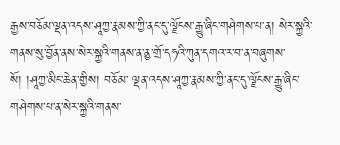རྒྱས་བཅོམ་ལྡན་འདས་ཤཱཀྱ་རྣམས་ཀྱི་ནང་དུ་ལྗོངས་རྒྱུ་ཞིང་གཤེགས་པ་ན། སེར་སྐྱའི་གནས་སུ་བྱོན་ནས་སེར་སྐྱའི་གནས་ན་ནྱ་གྲོ་དཧའི་ཀུན་དགའ་ར་བ་ན་བཞུགས་སོ། །ཤཱཀྱ་མིང་ཆེན་གྱིས། བཅོམ་ ལྡན་འདས་ཤཱཀྱ་རྣམས་ཀྱི་ནང་དུ་ལྗོངས་རྒྱུ་ཞིང་གཤེགས་པ་ན་སེར་སྐྱའི་གནས་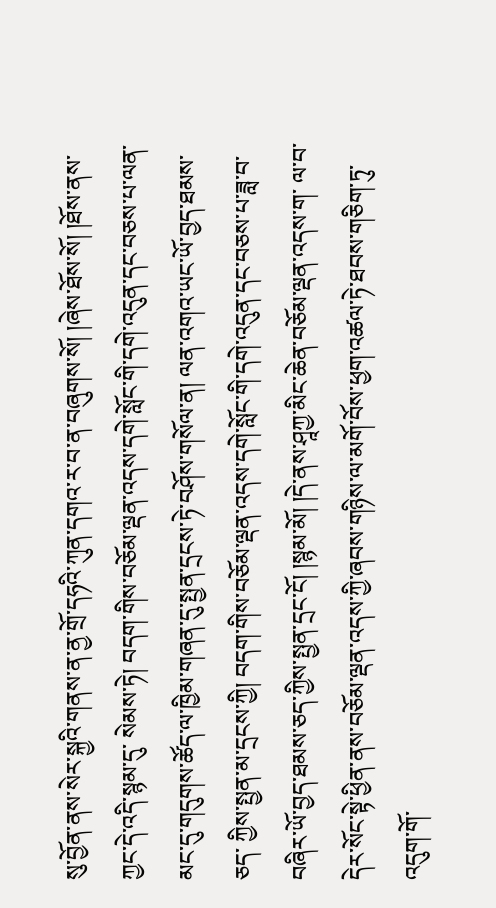སུ་བྱོན་ནས་སེར་སྐྱའི་གནས་ན་ནྱ་གྲོ་དཧའི་ཀུན་དགའ་ར་བ་ན་བཞུགས་སོ། །ཞེས་ཐོས་སོ། །ཐོས་ནས་ཀྱང་དེ་འདི་སྙམ་དུ་ སེམས་ཏེ། བདག་གིས་བཅོམ་ལྡན་འདས་དགེ་སློང་གི་དགེ་འདུན་དང་བཅས་པ་ལན་མང་དུ་གདུགས་ཚོད་ལ་ཁྱིམ་གཞན་དུ་སྤྱན་དྲངས་ཏེ་བཤོས་གསོལ་ན། ལན་འགའ་ཡང་ཡོ་བྱད་ཐམས་ཅད་ ཀྱིས་སྤྱན་མ་དྲངས་ཀྱི། བདག་གིས་བཅོམ་ལྡན་འདས་དགེ་སློང་གི་དགེ་འདུན་དང་བཅས་པ་ཟླ་བ་བཞིར་ཡོ་བྱད་ཐམས་ཅད་ཀྱིས་སྤྱན་དྲང་ངོ། །སྙམ་མོ། །དེ་ནས་ཤཱཀྱ་མིང་ཆེན་བཅོམ་ལྡན་འདས་ག་ ལ་བ་དེར་སོང་སྟེ་ཕྱིན་ནས་བཅོམ་ལྡན་འདས་ཀྱི་ཞབས་གཉིས་ལ་མགོ་བོས་ཕྱག་འཚལ་ཏེ་ཐབས་གཅིག་ཏུ་འདུག་གོ་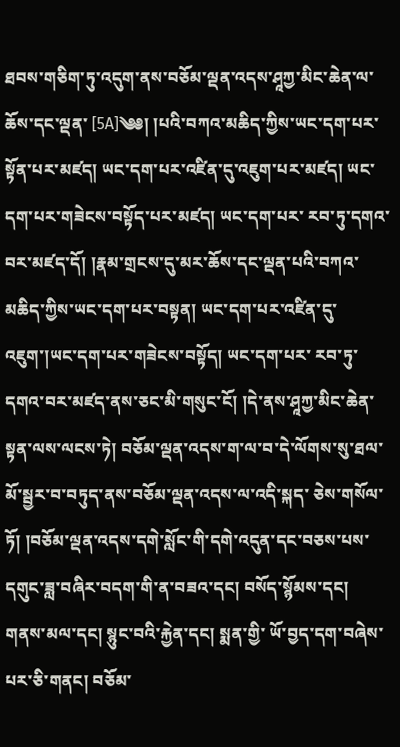ཐབས་གཅིག་ཏུ་འདུག་ནས་བཅོམ་ལྡན་འདས་ཤཱཀྱ་མིང་ཆེན་ལ་ཆོས་དང་ལྡན་ [5A]༄༅། །པའི་བཀའ་མཆིད་ཀྱིས་ཡང་དག་པར་སྟོན་པར་མཛད། ཡང་དག་པར་འཛིན་དུ་འཇུག་པར་མཛད། ཡང་དག་པར་གཟེངས་བསྟོད་པར་མཛད། ཡང་དག་པར་ རབ་ཏུ་དགའ་བར་མཛད་དོ། །རྣམ་གྲངས་དུ་མར་ཆོས་དང་ལྡན་པའི་བཀའ་མཆིད་ཀྱིས་ཡང་དག་པར་བསྟན། ཡང་དག་པར་འཛིན་དུ་འཇུག་།ཡང་དག་པར་གཟེངས་བསྟོད། ཡང་དག་པར་ རབ་ཏུ་དགའ་བར་མཛད་ནས་ཅང་མི་གསུང་ངོ། །དེ་ནས་ཤཱཀྱ་མིང་ཆེན་སྟན་ལས་ལངས་ཏེ། བཅོམ་ལྡན་འདས་ག་ལ་བ་དེ་ལོགས་སུ་ཐལ་མོ་སྦྱར་བ་བཏུད་ནས་བཅོམ་ལྡན་འདས་ལ་འདི་སྐད་ ཅེས་གསོལ་ཏོ། །བཅོམ་ལྡན་འདས་དགེ་སློང་གི་དགེ་འདུན་དང་བཅས་པས་དགུང་ཟླ་བཞིར་བདག་གི་ན་བཟའ་དང། བསོད་སྙོམས་དང། གནས་མལ་དང། སྙུང་བའི་རྐྱེན་དང། སྨན་གྱི་ ཡོ་བྱད་དག་བཞེས་པར་ཅི་གནང། བཅོམ་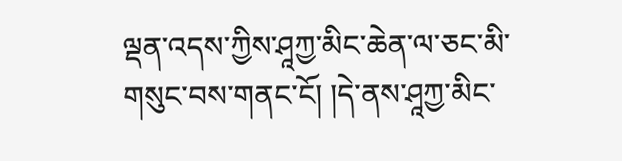ལྡན་འདས་ཀྱིས་ཤཱཀྱ་མིང་ཆེན་ལ་ཅང་མི་གསུང་བས་གནང་ངོ། །དེ་ནས་ཤཱཀྱ་མིང་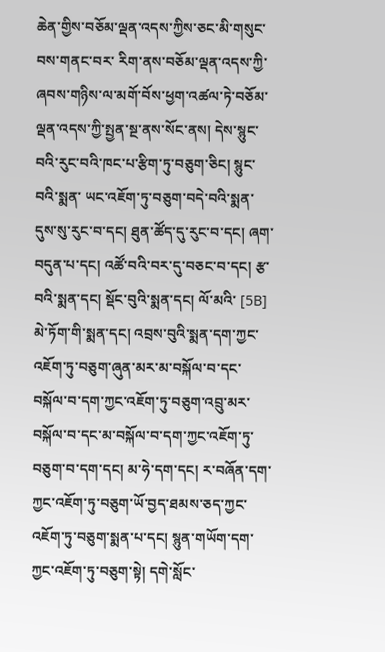ཆེན་གྱིས་བཅོམ་ལྡན་འདས་ཀྱིས་ཅང་མི་གསུང་བས་གནང་བར་ རིག་ནས་བཅོམ་ལྡན་འདས་ཀྱི་ཞབས་གཉིས་ལ་མགོ་བོས་ཕྱག་འཚལ་ཏེ་བཅོམ་ལྡན་འདས་ཀྱི་སྤྱན་སྔ་ནས་སོང་ནས། དེས་སྙུང་བའི་རུང་བའི་ཁང་པ་རྩིག་ཏུ་བཅུག་ཅིང། སྙུང་བའི་སྨན་ ཡང་འཇོག་ཏུ་བཅུག་བདེ་བའི་སྨན་དུས་སུ་རུང་བ་དང། ཐུན་ཚོད་དུ་རུང་བ་དང། ཞག་བདུན་པ་དང། འཚོ་བའི་བར་དུ་བཅང་བ་དང། རྩ་བའི་སྨན་དང། སྡོང་བུའི་སྨན་དང། ལོ་མའི་ [5B] མེ་ཏོག་གི་སྨན་དང། འབྲས་བུའི་སྨན་དག་ཀྱང་འཇོག་ཏུ་བཅུག་ཞུན་མར་མ་བསྐོལ་བ་དང་བསྐོལ་བ་དག་ཀྱང་འཇོག་ཏུ་བཅུག་འབྲུ་མར་བསྐོལ་བ་དང་མ་བསྐོལ་བ་དག་ཀྱང་འཇོག་ཏུ་ བཅུག་བ་དག་དང། མ་ཧེ་དག་དང། ར་བཞོན་དག་ཀྱང་འཇོག་ཏུ་བཅུག་ཡོ་བྱད་ཐམས་ཅད་ཀྱང་འཇོག་ཏུ་བཅུག་སྨན་པ་དང། སྙུན་གཡོག་དག་ཀྱང་འཇོག་ཏུ་བཅུག་སྟེ། དགེ་སློང་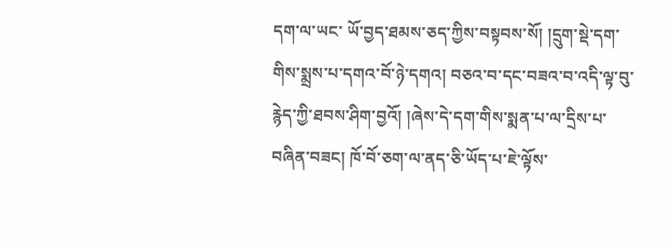དག་ལ་ཡང་ ཡོ་བྱད་ཐམས་ཅད་ཀྱིས་བསྟབས་སོ། །དྲུག་སྡེ་དག་གིས་སྨྲས་པ་དགའ་བོ་ཉེ་དགའ། བཅའ་བ་དང་བཟའ་བ་འདི་ལྟ་བུ་རྙེད་ཀྱི་ཐབས་ཤིག་བྱའོ། །ཞེས་དེ་དག་གིས་སྨན་པ་ལ་དྲིས་པ་ བཞིན་བཟང། ཁོ་བོ་ཅག་ལ་ནད་ཅི་ཡོད་པ་ཇེ་ལྟོས་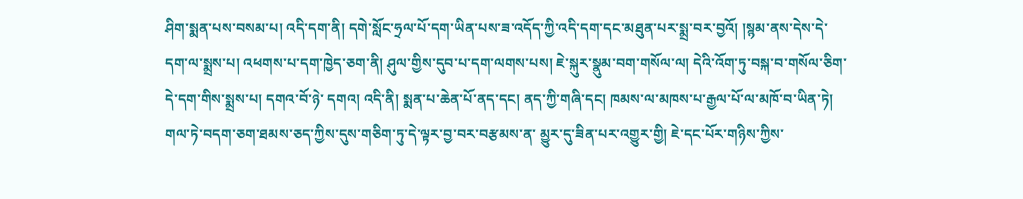ཤིག་སྨན་པས་བསམ་པ། འདི་དག་ནི། དགེ་སློང་ཧྲལ་པོ་དག་ཡིན་པས་ཟ་འདོད་ཀྱི་འདི་དག་དང་མཐུན་པར་སྨྲ་བར་བྱའོ། །སྙམ་ནས་དེས་དེ་ དག་ལ་སྨྲས་པ། འཕགས་པ་དག་ཁྱེད་ཅག་ནི། ཤུལ་གྱིས་དུབ་པ་དག་ལགས་པས། ཇེ་སྐུར་སྣུམ་བག་གསོལ་ལ། དེའི་འོག་ཏུ་བསྐ་བ་གསོལ་ཅིག་དེ་དག་གིས་སྨྲས་པ། དགའ་བོ་ཉེ་ དགའ། འདི་ནི། སྨན་པ་ཆེན་པོ་ནད་དང། ནད་ཀྱི་གཞི་དང། ཁམས་ལ་མཁས་པ་རྒྱལ་པོ་ལ་མཁོ་བ་ཡིན་ཏེ། གལ་ཏེ་བདག་ཅག་ཐམས་ཅད་ཀྱིས་དུས་གཅིག་ཏུ་དེ་ལྟར་བྱ་བར་བརྩམས་ན་ མྱུར་དུ་ཟིན་པར་འགྱུར་གྱི། ཇེ་དང་པོར་གཉིས་ཀྱིས་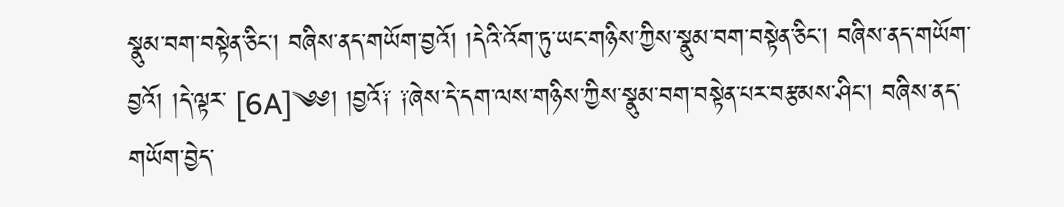སྣུམ་བག་བསྟེན་ཅིང། བཞིས་ནད་གཡོག་བྱའོ། །དེའི་འོག་ཏུ་ཡང་གཉིས་ཀྱིས་སྣུམ་བག་བསྟེན་ཅིང། བཞིས་ནད་གཡོག་བྱའོ། །དེ་ལྟར་ [6A]༄༅། །བྱའོ༑ ༑ཞེས་དེ་དག་ལས་གཉིས་ཀྱིས་སྣུམ་བག་བསྟེན་པར་བརྩམས་ཤིང། བཞིས་ནད་གཡོག་བྱེད་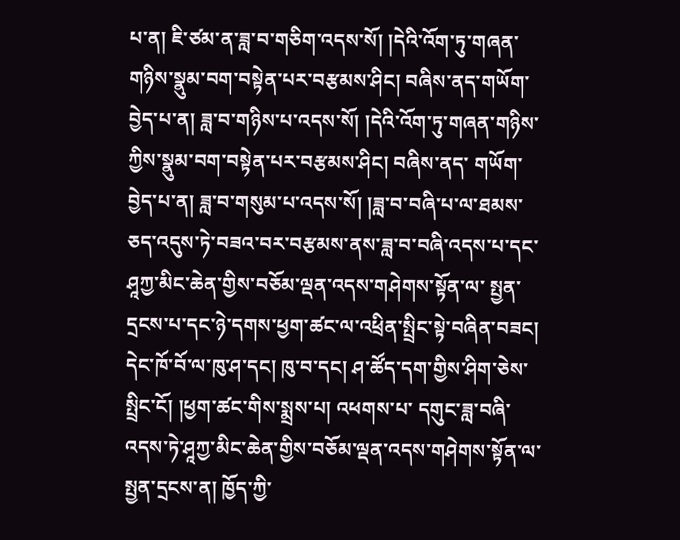པ་ན། ཇི་ཙམ་ན་ཟླ་བ་གཅིག་འདས་སོ། །དེའི་འོག་ཏུ་གཞན་ གཉིས་སྣུམ་བག་བསྟེན་པར་བརྩམས་ཤིང། བཞིས་ནད་གཡོག་བྱེད་པ་ན། ཟླ་བ་གཉིས་པ་འདས་སོ། །དེའི་འོག་ཏུ་གཞན་གཉིས་ཀྱིས་སྣུམ་བག་བསྟེན་པར་བརྩམས་ཤིང། བཞིས་ནད་ གཡོག་བྱེད་པ་ན། ཟླ་བ་གསུམ་པ་འདས་སོ། །ཟླ་བ་བཞི་པ་ལ་ཐམས་ཅད་འདུས་ཏེ་བཟའ་བར་བརྩམས་ནས་ཟླ་བ་བཞི་འདས་པ་དང་ཤཱཀྱ་མིང་ཆེན་གྱིས་བཅོམ་ལྡན་འདས་གཤེགས་སྟོན་ལ་ སྤྱན་དྲངས་པ་དང་ཉེ་དགས་ཕྱག་ཚང་ལ་འཕྲིན་སྤྲིང་སྟེ་བཞིན་བཟང། དེང་ཁོ་བོ་ལ་ཁུ་ཤ་དང། ཁུ་བ་དང། ཤ་ཚོད་དག་གྱིས་ཤིག་ཅེས་སྤྲིང་ངོ། །ཕྱག་ཚང་གིས་སྨྲས་པ། འཕགས་པ་ དགུང་ཟླ་བཞི་འདས་ཏེ་ཤཱཀྱ་མིང་ཆེན་གྱིས་བཅོམ་ལྡན་འདས་གཤེགས་སྟོན་ལ་སྤྱན་དྲངས་ན། ཁྱོད་ཀྱི་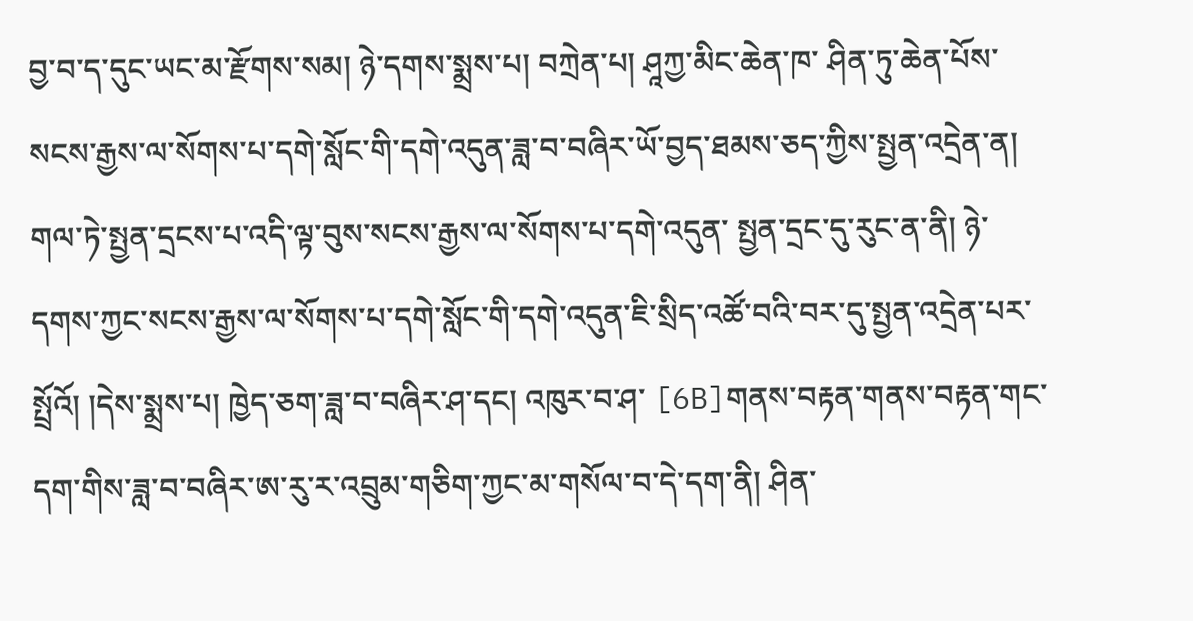བྱ་བ་ད་དུང་ཡང་མ་རྫོགས་སམ། ཉེ་དགས་སྨྲས་པ། བཀྲེན་པ། ཤཱཀྱ་མིང་ཆེན་ཁ་ ཤིན་ཏུ་ཆེན་པོས་སངས་རྒྱས་ལ་སོགས་པ་དགེ་སློང་གི་དགེ་འདུན་ཟླ་བ་བཞིར་ཡོ་བྱད་ཐམས་ཅད་ཀྱིས་སྤྱན་འདྲེན་ན། གལ་ཏེ་སྤྱན་དྲངས་པ་འདི་ལྟ་བུས་སངས་རྒྱས་ལ་སོགས་པ་དགེ་འདུན་ སྤྱན་དྲང་དུ་རུང་ན་ནི། ཉེ་དགས་ཀྱང་སངས་རྒྱས་ལ་སོགས་པ་དགེ་སློང་གི་དགེ་འདུན་ཇི་སྲིད་འཚོ་བའི་བར་དུ་སྤྱན་འདྲེན་པར་སྤྲོའོ། །དེས་སྨྲས་པ། ཁྱེད་ཅག་ཟླ་བ་བཞིར་ཤ་དང། འཁུར་བ་ཤ་ [6B]གནས་བརྟན་གནས་བརྟན་གང་དག་གིས་ཟླ་བ་བཞིར་ཨ་རུ་ར་འབྲུམ་གཅིག་ཀྱང་མ་གསོལ་བ་དེ་དག་ནི། ཤིན་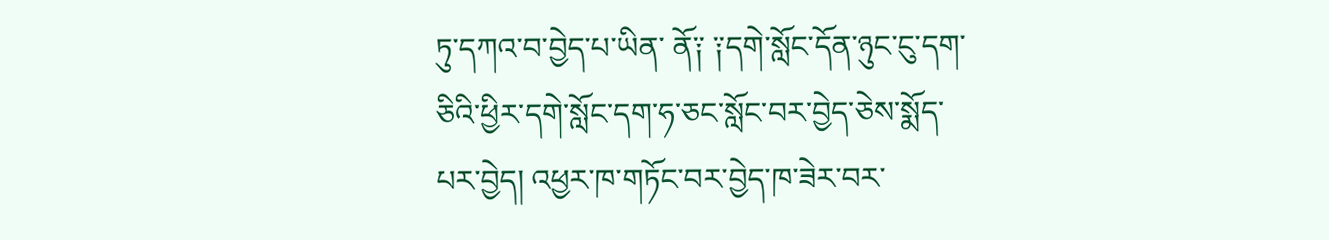ཏུ་དཀའ་བ་བྱེད་པ་ཡིན་ ནོ༑ ༑དགེ་སློང་དོན་ཉུང་ངུ་དག་ཅིའི་ཕྱིར་དགེ་སློང་དག་ཧ་ཅང་སློང་བར་བྱེད་ཅེས་སྨོད་པར་བྱེད། འཕྱར་ཁ་གཏོང་བར་བྱེད་ཁ་ཟེར་བར་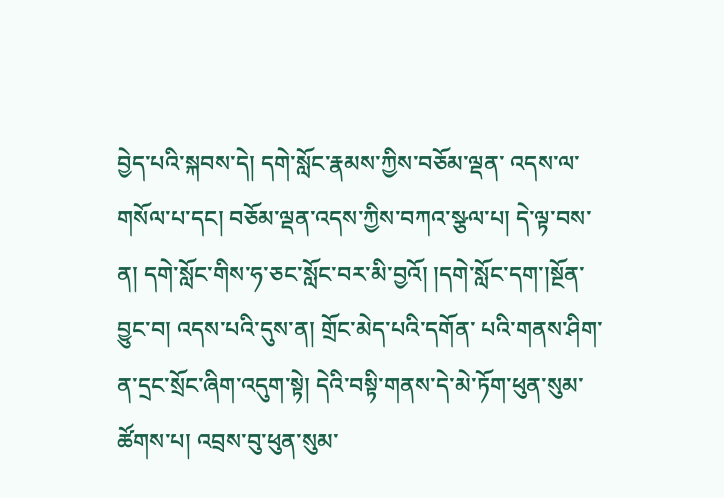བྱེད་པའི་སྐབས་དེ། དགེ་སློང་རྣམས་ཀྱིས་བཅོམ་ལྡན་ འདས་ལ་གསོལ་པ་དང། བཅོམ་ལྡན་འདས་ཀྱིས་བཀའ་སྩལ་པ། དེ་ལྟ་བས་ན། དགེ་སློང་གིས་ཧ་ཅང་སློང་བར་མི་བྱའོ། །དགེ་སློང་དག་།སྔོན་བྱུང་བ། འདས་པའི་དུས་ན། གྲོང་མེད་པའི་དགོན་ པའི་གནས་ཤིག་ན་དྲང་སྲོང་ཞིག་འདུག་སྟེ། དེའི་བསྟི་གནས་དེ་མེ་ཏོག་ཕུན་སུམ་ཚོགས་པ། འབྲས་བུ་ཕུན་སུམ་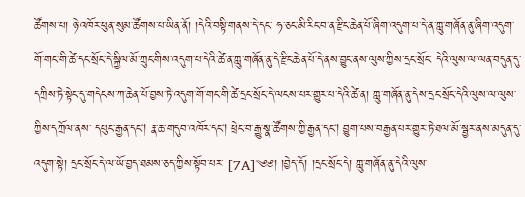ཚོགས་པ། ཉེ་འཁོར་ཕུན་སུམ་ཚོགས་པ་ཡིན་ནོ། །དེའི་བསྟི་གནས་དེ་དང་ ཧ་ཅང་མི་རིང་བ་ན་རྫིང་ཆེན་པོ་ཞིག་འདུག་པ་དེ་ན་ཀླུ་གཞོན་ནུ་ཞིག་འདུག་གོ་གང་གི་ཚེ་དང་སྲོང་དེ་སྐྱིལ་མོ་ཀྲུང་གིས་འདུག་པ་དེའི་ཚེ་ན་ཀླུ་གཞོན་ནུ་དེ་རྫིང་ཆེན་པོ་དེ་ནས་བྱུང་ནས་ལུས་ཀྱིས་དྲང་སྲོང་ དེའི་ལུས་ལ་ལན་བདུན་དུ་དཀྲིས་ཏེ་སྟེང་དུ་གདེངས་ཀ་ཆེན་པོ་བྱས་ཏེ་འདུག་གོ་གང་གི་ཚེ་དྲང་སྲོང་དེ་ལངས་པར་གྱུར་པ་དེའི་ཚེ་ན། ཀླུ་གཞོན་ནུ་དེས་དྲང་སྲོང་དེའི་ལུས་ལ་ལུས་ཀྱིས་དཀྲོལ་ནས་ དཔུང་རྒྱན་དང། རྣ་ཆ་གདུབ་འཁོར་དང། ཕྲེང་བ་རྒྱུ་སྣ་ཚོགས་ཀྱི་རྒྱན་དང། བྱུག་པས་བརྒྱན་པར་གྱུར་ཏེ་ཐལ་མོ་སྦྱར་ནས་མདུན་དུ་འདུག་སྟེ། དྲང་སྲོང་དེ་ལ་ཡོ་བྱད་ཐམས་ཅད་ཀྱིས་སྟོབ་པར་ [7A]༄༅། །བྱེད་དོ། །དྲང་སྲོང་དེ། ཀླུ་གཞོན་ནུ་དེའི་ལུས་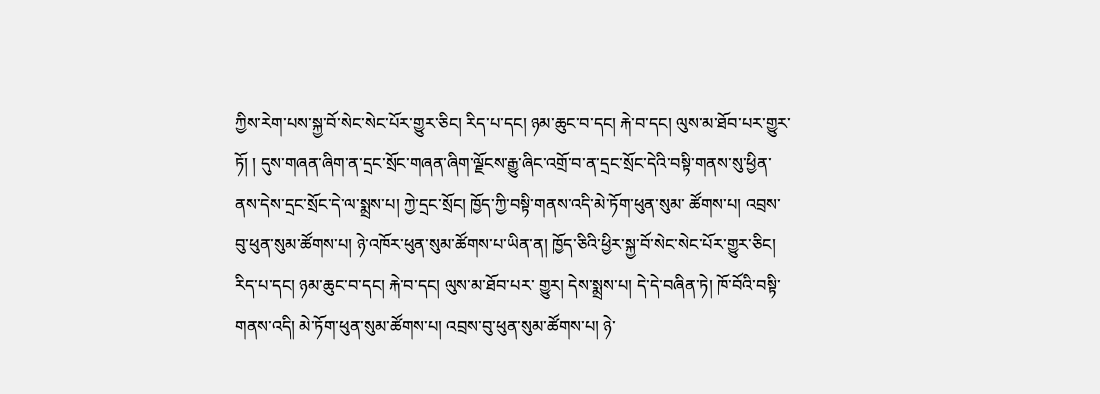ཀྱིས་རེག་པས་སྐྱ་བོ་སེང་སེང་པོར་གྱུར་ཅིང། རིད་པ་དང། ཉམ་ཆུང་བ་དང། རྐེ་བ་དང། ལུས་མ་ཐོབ་པར་གྱུར་ཏོ། ། དུས་གཞན་ཞིག་ན་དྲང་སྲོང་གཞན་ཞིག་ལྗོངས་རྒྱུ་ཞིང་འགྲོ་བ་ན་དྲང་སྲོང་དེའི་བསྟི་གནས་སུ་ཕྱིན་ནས་དེས་དྲང་སྲོང་དེ་ལ་སྨྲས་པ། ཀྱེ་དྲང་སྲོང། ཁྱོད་ཀྱི་བསྟི་གནས་འདི་མེ་ཏོག་ཕུན་སུམ་ ཚོགས་པ། འབྲས་བུ་ཕུན་སུམ་ཚོགས་པ། ཉེ་འཁོར་ཕུན་སུམ་ཚོགས་པ་ཡིན་ན། ཁྱོད་ཅིའི་ཕྱིར་སྐྱ་བོ་སེང་སེང་པོར་གྱུར་ཅིང། རིད་པ་དང། ཉམ་ཆུང་བ་དང། རྐེ་བ་དང། ལུས་མ་ཐོབ་པར་ གྱུར། དེས་སྨྲས་པ། དེ་དེ་བཞིན་ཏེ། ཁོ་བོའི་བསྟི་གནས་འདི། མེ་ཏོག་ཕུན་སུམ་ཚོགས་པ། འབྲས་བུ་ཕུན་སུམ་ཚོགས་པ། ཉེ་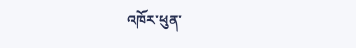འཁོར་ཕུན་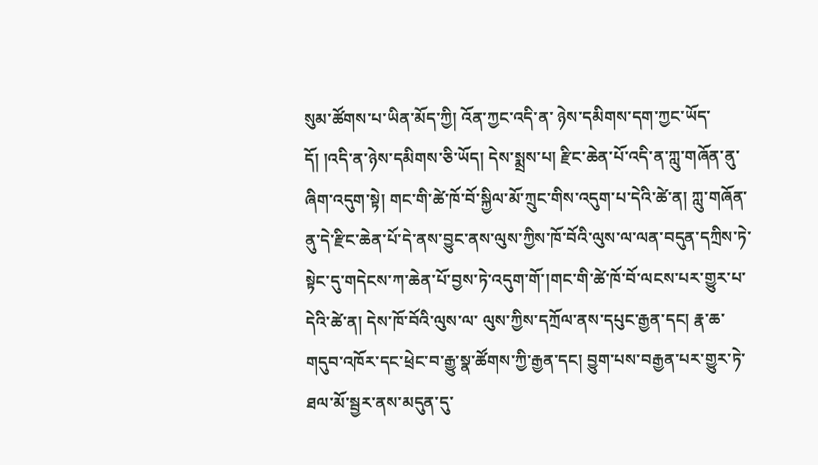སུམ་ཚོགས་པ་ཡིན་མོད་ཀྱི། འོན་ཀྱང་འདི་ན་ ཉེས་དམིགས་དག་ཀྱང་ཡོད་དོ། །འདི་ན་ཉེས་དམིགས་ཅི་ཡོད། དེས་སྨྲས་པ། རྫིང་ཆེན་པོ་འདི་ན་ཀླུ་གཞོན་ནུ་ཞིག་འདུག་སྟེ། གང་གི་ཚེ་ཁོ་བོ་སྐྱིལ་མོ་ཀྲུང་གིས་འདུག་པ་དེའི་ཚེ་ན། ཀླུ་གཞོན་ ནུ་དེ་རྫིང་ཆེན་པོ་དེ་ནས་བྱུང་ནས་ལུས་ཀྱིས་ཁོ་བོའི་ལུས་ལ་ལན་བདུན་དཀྲིས་ཏེ་སྟེང་དུ་གདེངས་ཀ་ཆེན་པོ་བྱས་ཏེ་འདུག་གོ་།གང་གི་ཚེ་ཁོ་བོ་ལངས་པར་གྱུར་པ་དེའི་ཚེ་ན། དེས་ཁོ་བོའི་ལུས་ལ་ ལུས་ཀྱིས་དཀྲོལ་ནས་དཔུང་རྒྱན་དང། རྣ་ཆ་གདུབ་འཁོར་དང་ཕྲེང་བ་རྒྱུ་སྣ་ཚོགས་ཀྱི་རྒྱན་དང། བྱུག་པས་བརྒྱན་པར་གྱུར་ཏེ་ཐལ་མོ་སྦྱར་ནས་མདུན་དུ་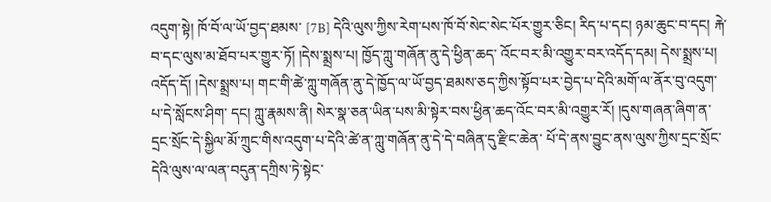འདུག་སྟེ། ཁོ་བོ་ལ་ཡོ་བྱད་ཐམས་ [7B] དེའི་ལུས་ཀྱིས་རེག་པས་ཁོ་བོ་སེང་སེང་པོར་གྱུར་ཅིང། རིད་པ་དང། ཉམ་ཆུང་བ་དང། རྐེ་བ་དང་ལུས་མ་ཐོབ་པར་གྱུར་ཏོ། །དེས་སྨྲས་པ། ཁྱོད་ཀླུ་གཞོན་ནུ་དེ་ཕྱིན་ཆད་ འོང་བར་མི་འགྱུར་བར་འདོད་དམ། དེས་སྨྲས་པ། འདོད་དོ། །དེས་སྨྲས་པ། གང་གི་ཚེ་ཀླུ་གཞོན་ནུ་དེ་ཁྱོད་ལ་ཡོ་བྱད་ཐམས་ཅད་ཀྱིས་སྟོབ་པར་བྱེད་པ་དེའི་མགོ་ལ་ནོར་བུ་འདུག་པ་དེ་སློངས་ཤིག་ དང། ཀླུ་རྣམས་ནི། སེར་སྣ་ཅན་ཡིན་པས་མི་སྟེར་བས་ཕྱིན་ཆད་འོང་བར་མི་འགྱུར་རོ། །དུས་གཞན་ཞིག་ན་དྲང་སྲོང་དེ་སྐྱིལ་མོ་ཀྲུང་གིས་འདུག་པ་དེའི་ཚེ་ན་ཀླུ་གཞོན་ནུ་དེ་དེ་བཞིན་དུ་རྫིང་ཆེན་ པོ་དེ་ནས་བྱུང་ནས་ལུས་ཀྱིས་དྲང་སྲོང་དེའི་ལུས་ལ་ལན་བདུན་དཀྲིས་ཏེ་སྟེང་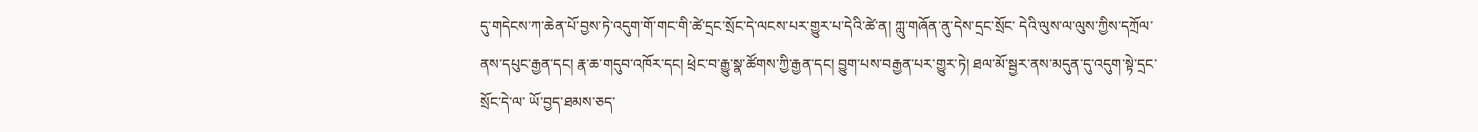དུ་གདེངས་ཀ་ཆེན་པོ་བྱས་ཏེ་འདུག་གོ་གང་གི་ཚེ་དྲང་སྲོང་དེ་ལངས་པར་གྱུར་པ་དེའི་ཚེ་ན། ཀླུ་གཞོན་ནུ་དེས་དྲང་སྲོང་ དེའི་ལུས་ལ་ལུས་ཀྱིས་དཀྲོལ་ནས་དཔུང་རྒྱན་དང། རྣ་ཆ་གདུབ་འཁོར་དང། ཕྲེང་བ་རྒྱུ་སྣ་ཚོགས་ཀྱི་རྒྱན་དང། བྱུག་པས་བརྒྱན་པར་གྱུར་ཏེ། ཐལ་མོ་སྦྱར་ནས་མདུན་དུ་འདུག་སྟེ་དྲང་སྲོང་དེ་ལ་ ཡོ་བྱད་ཐམས་ཅད་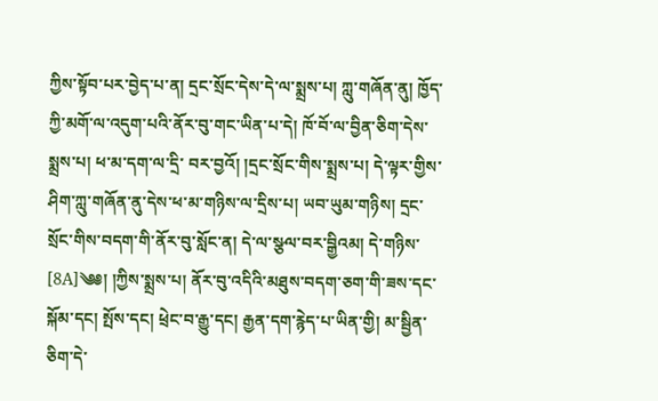ཀྱིས་སྟོབ་པར་བྱེད་པ་ན། དྲང་སྲོང་དེས་དེ་ལ་སྨྲས་པ། ཀླུ་གཞོན་ནུ། ཁྱོད་ཀྱི་མགོ་ལ་འདུག་པའི་ནོར་བུ་གང་ཡིན་པ་དེ། ཁོ་བོ་ལ་བྱིན་ཅིག་དེས་སྨྲས་པ། ཕ་མ་དག་ལ་དྲི་ བར་བྱའོ། །དྲང་སྲོང་གིས་སྨྲས་པ། དེ་ལྟར་གྱིས་ཤིག་ཀླུ་གཞོན་ནུ་དེས་ཕ་མ་གཉིས་ལ་དྲིས་པ། ཡབ་ཡུམ་གཉིས། དྲང་སྲོང་གིས་བདག་གི་ནོར་བུ་སློང་ན། དེ་ལ་སྩལ་བར་བྒྱིའམ། དེ་གཉིས་ [8A]༄༅། །ཀྱིས་སྨྲས་པ། ནོར་བུ་འདིའི་མཐུས་བདག་ཅག་གི་ཟས་དང་སྐོམ་དང། སྤོས་དང། ཕྲེང་བ་རྒྱུ་དང། རྒྱན་དག་རྙེད་པ་ཡིན་གྱི། མ་སྦྱིན་ཅིག་དེ་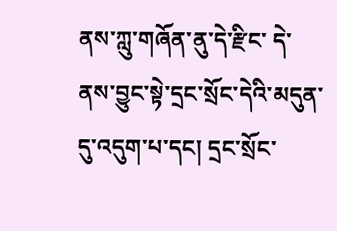ནས་ཀླུ་གཞོན་ནུ་དེ་རྫིང་ དེ་ནས་བྱུང་སྟེ་དྲང་སྲོང་དེའི་མདུན་དུ་འདུག་པ་དང། དྲང་སྲོང་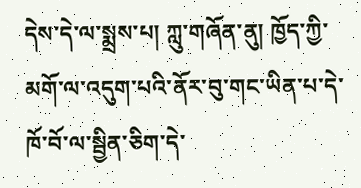དེས་དེ་ལ་སྨྲས་པ། ཀླུ་གཞོན་ནུ། ཁྱོད་ཀྱི་མགོ་ལ་འདུག་པའི་ནོར་བུ་གང་ཡིན་པ་དེ་ཁོ་བོ་ལ་སྦྱིན་ཅིག་དེ་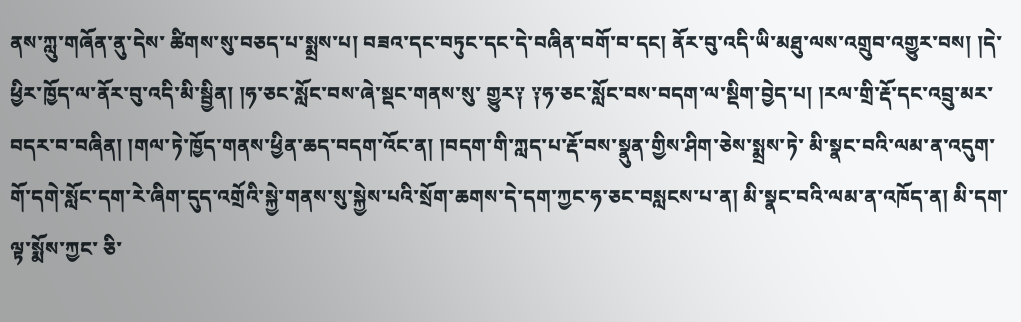ནས་ཀླུ་གཞོན་ནུ་དེས་ ཚིགས་སུ་བཅད་པ་སྨྲས་པ། བཟའ་དང་བཏུང་དང་དེ་བཞིན་བགོ་བ་དང། ནོར་བུ་འདི་ཡི་མཐུ་ལས་འགྲུབ་འགྱུར་བས། །དེ་ཕྱིར་ཁྱོད་ལ་ནོར་བུ་འདི་མི་སྦྱིན། །ཧ་ཅང་སློང་བས་ཞེ་སྡང་གནས་སུ་ གྱུར༑ ༑ཧ་ཅང་སློང་བས་བདག་ལ་སྡིག་བྱེད་པ། །རལ་གྲི་རྡོ་དང་འབྲུ་མར་བདར་བ་བཞིན། །གལ་ཏེ་ཁྱོད་གནས་ཕྱིན་ཆད་བདག་འོང་ན། །བདག་གི་ཀླད་པ་རྡོ་བས་སྣུན་གྱིས་ཤིག་ཅེས་སྨྲས་ཏེ་ མི་སྣང་བའི་ལམ་ན་འདུག་གོ་དགེ་སློང་དག་རེ་ཞིག་དུད་འགྲོའི་སྐྱེ་གནས་སུ་སྐྱེས་པའི་སྲོག་ཆགས་དེ་དག་ཀྱང་ཧ་ཅང་བསླངས་པ་ན། མི་སྣང་བའི་ལམ་ན་འཁོད་ན། མི་དག་ལྟ་སྨོས་ཀྱང་ ཅི་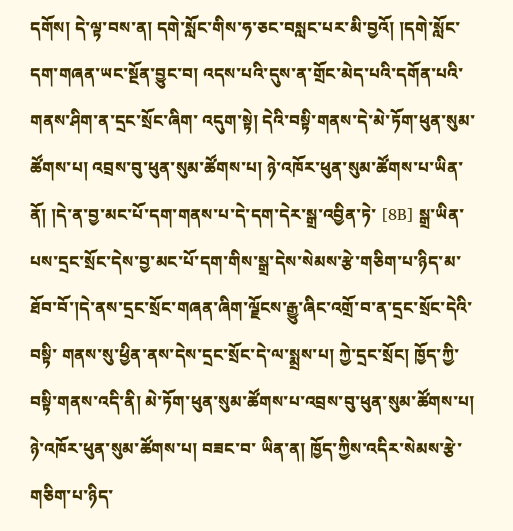དགོས། དེ་ལྟ་བས་ན། དགེ་སློང་གིས་ཧ་ཅང་བསླང་པར་མི་བྱའོ། །དགེ་སློང་དག་གཞན་ཡང་སྔོན་བྱུང་བ། འདས་པའི་དུས་ན་གྲོང་མེད་པའི་དགོན་པའི་གནས་ཤིག་ན་དྲང་སྲོང་ཞིག་ འདུག་སྟེ། དེའི་བསྟི་གནས་དེ་མེ་ཏོག་ཕུན་སུམ་ཚོགས་པ། འབྲས་བུ་ཕུན་སུམ་ཚོགས་པ། ཉེ་འཁོར་ཕུན་སུམ་ཚོགས་པ་ཡིན་ནོ། །དེ་ན་བྱ་མང་པོ་དག་གནས་པ་དེ་དག་དེར་སྒྲ་འབྱིན་ཏེ་ [8B] སྒྲ་ཡིན་པས་དྲང་སྲོང་དེས་བྱ་མང་པོ་དག་གིས་སྒྲ་དེས་སེམས་རྩེ་གཅིག་པ་ཉིད་མ་ཐོབ་བོ་།དེ་ནས་དྲང་སྲོང་གཞན་ཞིག་ལྗོངས་རྒྱུ་ཞིང་འགྲོ་བ་ན་དྲང་སྲོང་དེའི་བསྟི་ གནས་སུ་ཕྱིན་ནས་དེས་དྲང་སྲོང་དེ་ལ་སྨྲས་པ། ཀྱེ་དྲང་སྲོང། ཁྱོད་ཀྱི་བསྟི་གནས་འདི་ནི། མེ་ཏོག་ཕུན་སུམ་ཚོགས་པ་འབྲས་བུ་ཕུན་སུམ་ཚོགས་པ། ཉེ་འཁོར་ཕུན་སུམ་ཚོགས་པ། བཟང་བ་ ཡིན་ན། ཁྱོད་ཀྱིས་འདིར་སེམས་རྩེ་གཅིག་པ་ཉིད་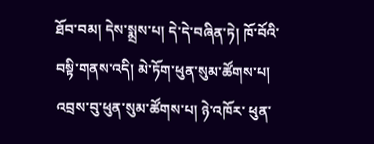ཐོབ་བམ། དེས་སྨྲས་པ། དེ་དེ་བཞིན་ཏེ། ཁོ་བོའི་བསྟི་གནས་འདི། མེ་ཏོག་ཕུན་སུམ་ཚོགས་པ། འབྲས་བུ་ཕུན་སུམ་ཚོགས་པ། ཉེ་འཁོར་ ཕུན་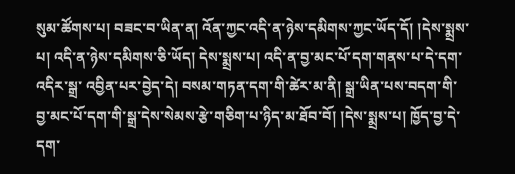སུམ་ཚོགས་པ། བཟང་བ་ཡིན་ན། འོན་ཀྱང་འདི་ན་ཉེས་དམིགས་ཀྱང་ཡོད་དོ། །དེས་སྨྲས་པ། འདི་ན་ཉེས་དམིགས་ཅི་ཡོད། དེས་སྨྲས་པ། འདི་ན་བྱ་མང་པོ་དག་གནས་པ་དེ་དག་འདིར་སྒྲ་ འབྱིན་པར་བྱེད་དེ། བསམ་གཏན་དག་གི་ཚེར་མ་ནི། སྒྲ་ཡིན་པས་བདག་གི་བྱ་མང་པོ་དག་གི་སྒྲ་དེས་སེམས་རྩེ་གཅིག་པ་ཉིད་མ་ཐོབ་བོ། །དེས་སྨྲས་པ། ཁྱོད་བྱ་དེ་དག་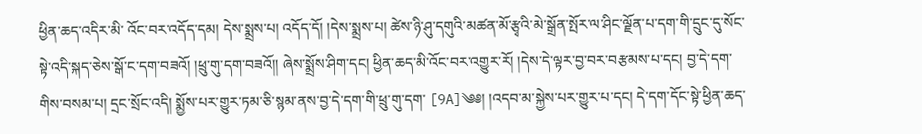ཕྱིན་ཆད་འདིར་མི་ འོང་བར་འདོད་དམ། དེས་སྨྲས་པ། འདོད་དོ། །དེས་སྨྲས་པ། ཚེས་ཉི་ཤུ་དགུའི་མཚན་མོ་རྩྭའི་མེ་སྒྲོན་སྤོར་ལ་ཤིང་ལྗོན་པ་དག་གི་དྲུང་དུ་སོང་སྟེ་འདི་སྐད་ཅེས་སྒོ་ང་དག་བཟའོ། །ཕྲུ་གུ་དག་བཟའོ།། ཞེས་སྨྲོས་ཤིག་དང། ཕྱིན་ཆད་མི་འོང་བར་འགྱུར་རོ། །དེས་དེ་ལྟར་བྱ་བར་བརྩམས་པ་དང། བྱ་དེ་དག་གིས་བསམ་པ། དྲང་སྲོང་འདི། སྨྱོས་པར་གྱུར་ཏམ་ཅི་སྙམ་ནས་བྱ་དེ་དག་གི་ཕྲུ་གུ་དག་ [9A]༄༅། །འདབ་མ་སྐྱེས་པར་གྱུར་པ་དང། དེ་དག་དོང་སྟེ་ཕྱིན་ཆད་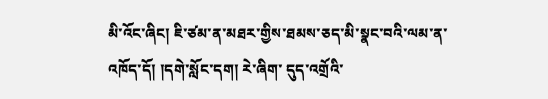མི་འོང་ཞིང། ཇི་ཙམ་ན་མཐར་གྱིས་ཐམས་ཅད་མི་སྣང་བའི་ལམ་ན་འཁོད་དོ། །དགེ་སློང་དག། རེ་ཞིག་ དུད་འགྲོའི་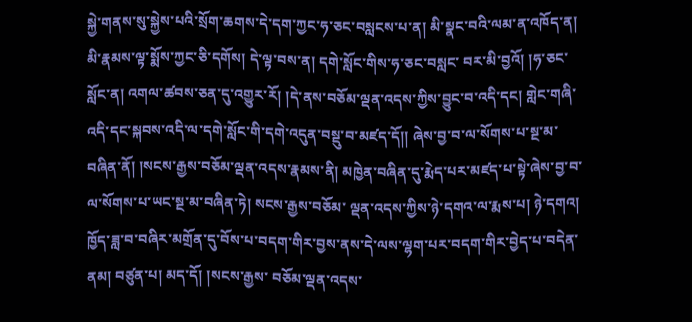སྐྱེ་གནས་སུ་སྐྱེས་པའི་སྲོག་ཆགས་དེ་དག་ཀྱང་ཧ་ཅང་བསླངས་པ་ན། མི་སྣང་བའི་ལམ་ན་འཁོད་ན། མི་རྣམས་ལྟ་སྨོས་ཀྱང་ཅི་དགོས། དེ་ལྟ་བས་ན། དགེ་སློང་གིས་ཧ་ཅང་བསླང་ བར་མི་བྱའོ། །ཧ་ཅང་སློང་ན། འགལ་ཚབས་ཅན་དུ་འགྱུར་རོ། །དེ་ནས་བཅོམ་ལྡན་འདས་ཀྱིས་བྱུང་བ་འདི་དང། གླེང་གཞི་འདི་དང་སྐབས་འདི་ལ་དགེ་སློང་གི་དགེ་འདུན་བསྡུ་བ་མཛད་དོ།། ཞེས་བྱ་བ་ལ་སོགས་པ་སྔ་མ་བཞིན་ནོ། །སངས་རྒྱས་བཅོམ་ལྡན་འདས་རྣམས་ནི། མཁྱེན་བཞིན་དུ་རྨེད་པར་མཛད་པ་སྟེ་ཞེས་བྱ་བ་ལ་སོགས་པ་ཡང་སྔ་མ་བཞིན་ཏེ། སངས་རྒྱས་བཅོམ་ ལྡན་འདས་ཀྱིས་ཉེ་དགའ་ལ་རྨས་པ། ཉེ་དགའ། ཁྱོད་ཟླ་བ་བཞིར་མགྲོན་དུ་བོས་པ་བདག་གིར་བྱས་ནས་དེ་ལས་ལྷག་པར་བདག་གིར་བྱེད་པ་བདེན་ནམ། བཙུན་པ། མད་དོ། །སངས་རྒྱས་ བཅོམ་ལྡན་འདས་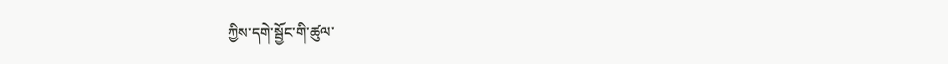ཀྱིས་དགེ་སྦྱོང་གི་ཚུལ་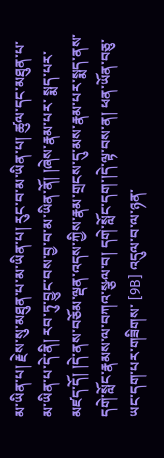མ་ཡིན་པ། རྗེས་སུ་མཐུན་པ་མ་ཡིན་པ། རུང་བ་མ་ཡིན་པ། ཚུལ་དང་མཐུན་པ་མ་ཡིན་པ་དེ་ནི། རབ་ཏུ་བྱུང་བས་བྱ་བ་མ་ཡིན་ནོ། །ཞེས་རྣམ་པར་ སྨད་པར་མཛད་དོ། །དེ་ནས་བཅོམ་ལྡན་འདས་ཀྱིས་རྣམ་གྲངས་དུ་མས་རྣམ་པར་སྨད་ནས་དགེ་སློང་རྣམས་ལ་བཀའ་སྩལ་བ། དགེ་སློང་དག་།དེ་ལྟ་བས་ན། ཕན་ཡོན་བཅུ་ཡང་དག་པར་གཟིགས་ [9B] འདུལ་བ་ལ་ཉན་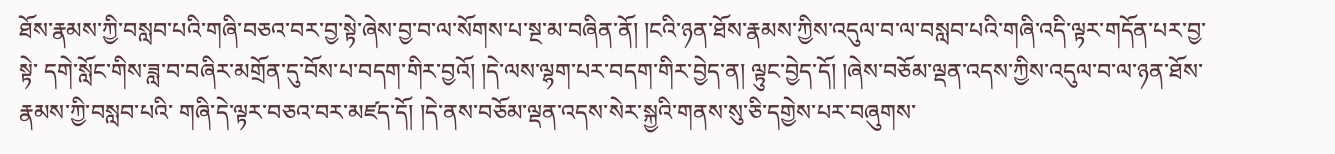ཐོས་རྣམས་ཀྱི་བསླབ་པའི་གཞི་བཅའ་བར་བྱ་སྟེ་ཞེས་བྱ་བ་ལ་སོགས་པ་སྔ་མ་བཞིན་ནོ། །ངའི་ཉན་ཐོས་རྣམས་ཀྱིས་འདུལ་བ་ལ་བསླབ་པའི་གཞི་འདི་ལྟར་གདོན་པར་བྱ་སྟེ་ དགེ་སློང་གིས་ཟླ་བ་བཞིར་མགྲོན་དུ་བོས་པ་བདག་གིར་བྱའོ། །དེ་ལས་ལྷག་པར་བདག་གིར་བྱེད་ན། ལྟུང་བྱེད་དོ། །ཞེས་བཅོམ་ལྡན་འདས་ཀྱིས་འདུལ་བ་ལ་ཉན་ཐོས་རྣམས་ཀྱི་བསླབ་པའི་ གཞི་དེ་ལྟར་བཅའ་བར་མཛད་དོ། །དེ་ནས་བཅོམ་ལྡན་འདས་སེར་སྐྱའི་གནས་སུ་ཅི་དགྱེས་པར་བཞུགས་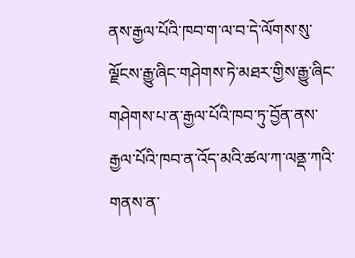ནས་རྒྱལ་པོའི་ཁབ་ག་ལ་བ་དེ་ལོགས་སུ་ལྗོངས་རྒྱུ་ཞིང་གཤེགས་ཏེ་མཐར་གྱིས་རྒྱུ་ཞིང་ གཤེགས་པ་ན་རྒྱལ་པོའི་ཁབ་ཏུ་བྱོན་ནས་རྒྱལ་པོའི་ཁབ་ན་འོད་མའི་ཚལ་ཀ་ལནྡ་ཀའི་གནས་ན་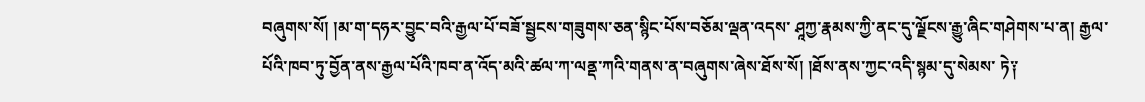བཞུགས་སོ། །མ་ག་དཧར་བྱུང་བའི་རྒྱལ་པོ་བཟོ་སྦྱངས་གཟུགས་ཅན་སྙིང་པོས་བཅོམ་ལྡན་འདས་ ཤཱཀྱ་རྣམས་ཀྱི་ནང་དུ་ལྗོངས་རྒྱུ་ཞིང་གཤེགས་པ་ན། རྒྱལ་པོའི་ཁབ་ཏུ་བྱོན་ནས་རྒྱལ་པོའི་ཁབ་ན་འོད་མའི་ཚལ་ཀ་ལནྡ་ཀའི་གནས་ན་བཞུགས་ཞེས་ཐོས་སོ། །ཐོས་ནས་ཀྱང་འདི་སྙམ་དུ་སེམས་ ཏེ༑